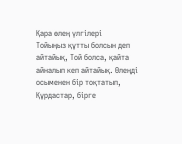Қара өлең үлгілері
Тойыңыз құтты болсын деп айтайық, Той болса, қайта айналып кеп айтайық. Өлеңді осыменен бір тоқтатып, Құрдастар, бірге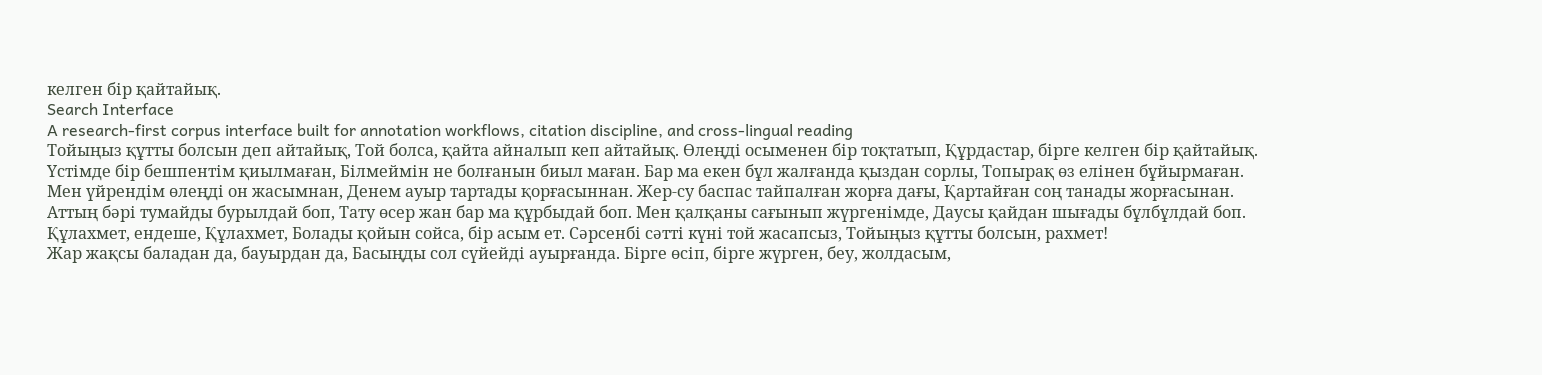келген бір қайтайық.
Search Interface
A research-first corpus interface built for annotation workflows, citation discipline, and cross-lingual reading
Тойыңыз құтты болсын деп айтайық, Той болса, қайта айналып кеп айтайық. Өлеңді осыменен бір тоқтатып, Құрдастар, бірге келген бір қайтайық.
Үстімде бір бешпентім қиылмаған, Білмеймін не болғанын биыл маған. Бар ма екен бұл жалғанда қыздан сорлы, Топырақ өз елінен бұйырмаған.
Мен үйрендім өлеңді он жасымнан, Денем ауыр тартады қорғасыннан. Жер-су баспас тайпалған жорға дағы, Қартайған соң танады жорғасынан.
Аттың бәрі тумайды бурылдай боп, Тату өсер жан бар ма құрбыдай боп. Мен қалқаны сағынып жүргенімде, Даусы қайдан шығады бұлбұлдай боп.
Құлахмет, ендеше, Құлахмет, Болады қойын сойса, бір асым ет. Сәрсенбі сәтті күні той жасапсыз, Тойыңыз құтты болсын, рахмет!
Жар жақсы баладан да, бауырдан да, Басыңды сол сүйейді ауырғанда. Бірге өсіп, бірге жүрген, беу, жолдасым,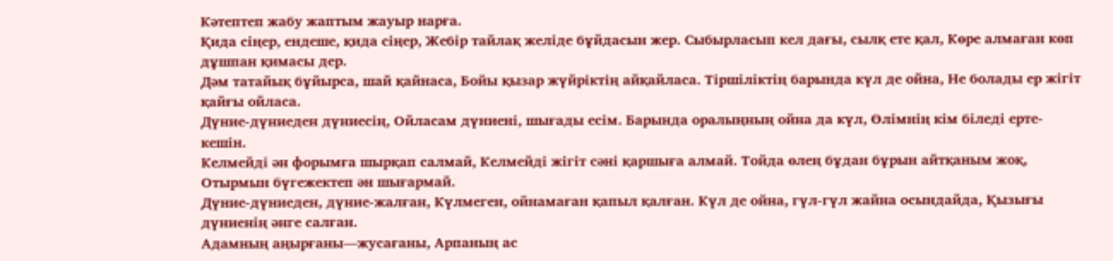Кәтептеп жабу жаптым жауыр нарға.
Қида сіңер, ендеше, қида сіңер, Жебір тайлақ желіде бұйдасын жер. Сыбырласып кел дағы, сылқ ете қал, Көре алмаған көп дұшпан қимасы дер.
Дәм татайық бұйырса, шай қайнаса, Бойы қызар жүйріктің айқайласа. Тіршіліктің барында күл де ойна, Не болады ер жігіт қайғы ойласа.
Дүние-дүниеден дүниесің, Ойласам дүниені, шығады есім. Барында оралыңның ойна да күл, Өлімнің кім біледі ерте-кешін.
Келмейді ән форымға шырқап салмай, Келмейді жігіт сәні қаршыға алмай. Тойда өлең бұдан бұрын айтқаным жоқ, Отырмын бүгежектеп ән шығармай.
Дүние-дүниеден, дүние-жалған, Күлмеген, ойнамаған қапыл қалған. Күл де ойна, гүл-гүл жайна осындайда, Қызығы дүниенің әнге салған.
Адамның аңырғаны—жусағаны, Арпаның ас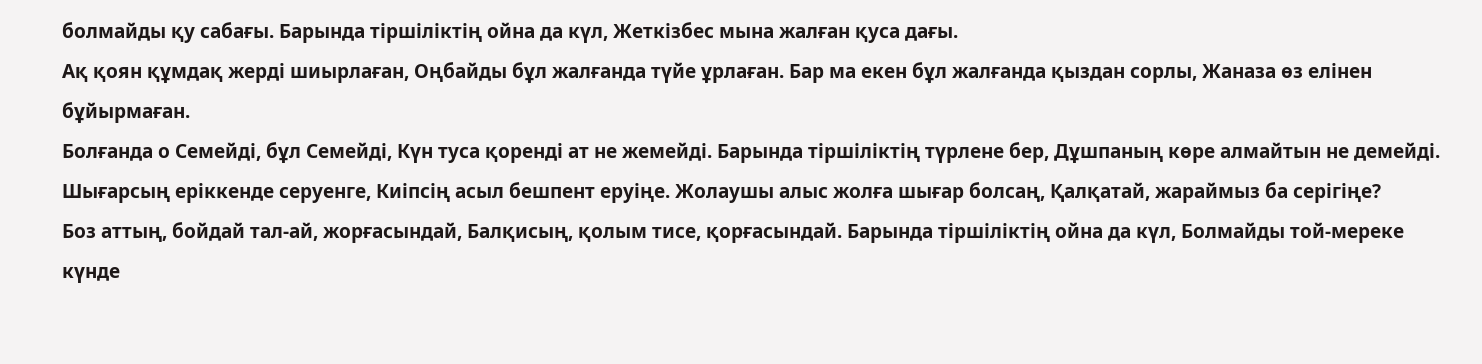болмайды қу сабағы. Барында тіршіліктің ойна да күл, Жеткізбес мына жалған қуса дағы.
Ақ қоян құмдақ жерді шиырлаған, Оңбайды бұл жалғанда түйе ұрлаған. Бар ма екен бұл жалғанда қыздан сорлы, Жаназа өз елінен бұйырмаған.
Болғанда о Семейді, бұл Семейді, Күн туса қоренді ат не жемейді. Барында тіршіліктің түрлене бер, Дұшпаның көре алмайтын не демейді.
Шығарсың еріккенде серуенге, Киіпсің асыл бешпент еруіңе. Жолаушы алыс жолға шығар болсаң, Қалқатай, жараймыз ба серігіңе?
Боз аттың, бойдай тал-ай, жорғасындай, Балқисың, қолым тисе, қорғасындай. Барында тіршіліктің ойна да күл, Болмайды той-мереке күнде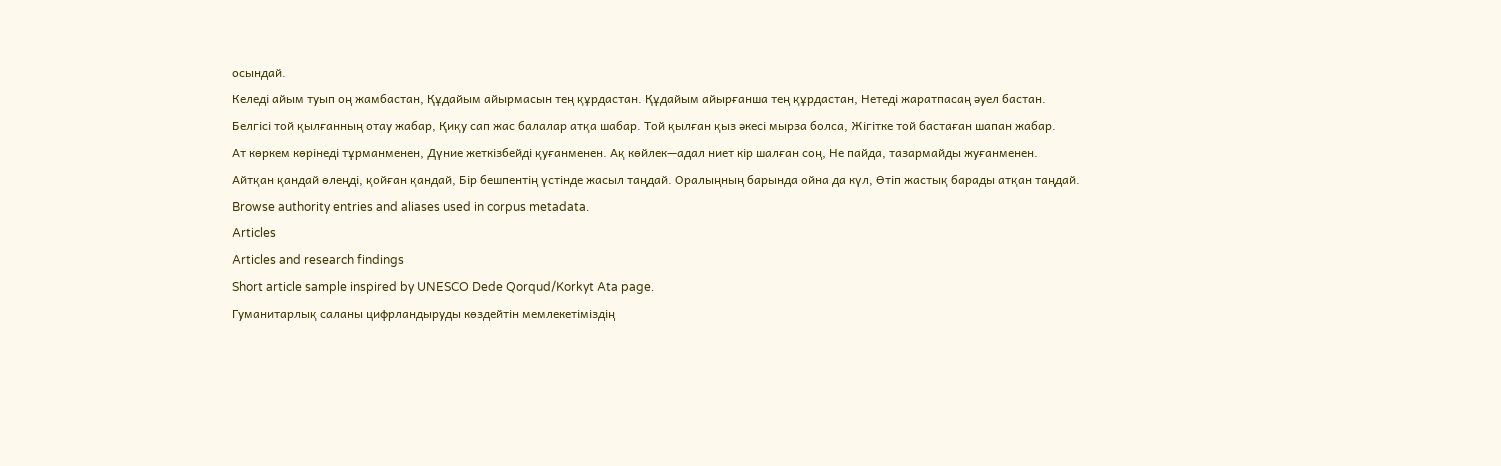осындай.
Келеді айым туып оң жамбастан, Құдайым айырмасын тең құрдастан. Құдайым айырғанша тең құрдастан, Нетеді жаратпасаң әуел бастан.
Белгісі той қылғанның отау жабар, Қиқу сап жас балалар атқа шабар. Той қылған қыз әкесі мырза болса, Жігітке той бастаған шапан жабар.
Ат көркем көрінеді тұрманменен, Дүние жеткізбейді қуғанменен. Ақ көйлек—адал ниет кір шалған соң, Не пайда, тазармайды жуғанменен.
Айтқан қандай өлеңді, қойған қандай, Бір бешпентің үстінде жасыл таңдай. Оралыңның барында ойна да күл, Өтіп жастық барады атқан таңдай.
Browse authority entries and aliases used in corpus metadata.
Articles
Articles and research findings
Short article sample inspired by UNESCO Dede Qorqud/Korkyt Ata page.
Гуманитарлық саланы цифрландыруды көздейтін мемлекетіміздің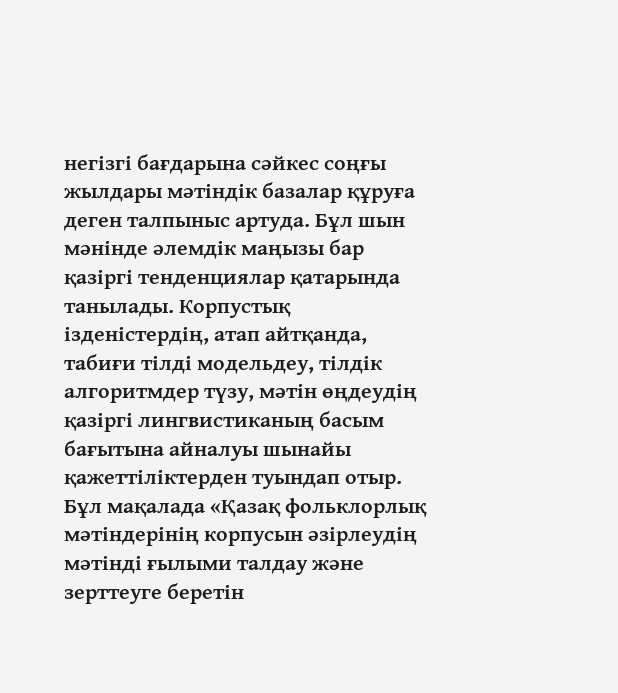негізгі бағдарына сәйкес соңғы жылдары мәтіндік базалар құруға деген талпыныс артуда. Бұл шын мәнінде әлемдік маңызы бар қазіргі тенденциялар қатарында танылады. Корпустық ізденістердің, атап айтқанда, табиғи тілді модельдеу, тілдік алгоритмдер түзу, мәтін өңдеудің қазіргі лингвистиканың басым бағытына айналуы шынайы қажеттіліктерден туындап отыр. Бұл мақалада «Қазақ фольклорлық мәтіндерінің корпусын әзірлеудің мәтінді ғылыми талдау және зерттеуге беретін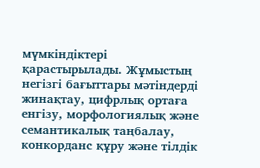мүмкіндіктері қарастырылады. Жұмыстың негізгі бағыттары мәтіндерді жинақтау, цифрлық ортаға енгізу, морфологиялық және семантикалық таңбалау, конкорданс құру және тілдік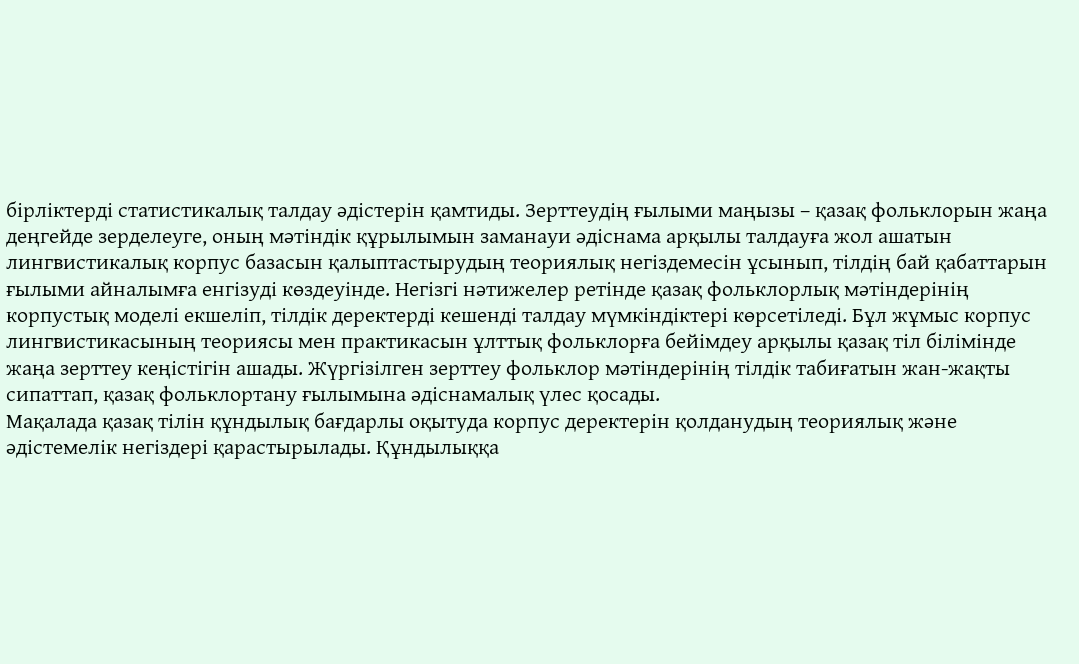бірліктерді статистикалық талдау әдістерін қамтиды. Зерттеудің ғылыми маңызы – қазақ фольклорын жаңа деңгейде зерделеуге, оның мәтіндік құрылымын заманауи әдіснама арқылы талдауға жол ашатын лингвистикалық корпус базасын қалыптастырудың теориялық негіздемесін ұсынып, тілдің бай қабаттарын ғылыми айналымға енгізуді көздеуінде. Негізгі нәтижелер ретінде қазақ фольклорлық мәтіндерінің корпустық моделі екшеліп, тілдік деректерді кешенді талдау мүмкіндіктері көрсетіледі. Бұл жұмыс корпус лингвистикасының теориясы мен практикасын ұлттық фольклорға бейімдеу арқылы қазақ тіл білімінде жаңа зерттеу кеңістігін ашады. Жүргізілген зерттеу фольклор мәтіндерінің тілдік табиғатын жан-жақты сипаттап, қазақ фольклортану ғылымына әдіснамалық үлес қосады.
Мақалада қазақ тілін құндылық бағдарлы оқытуда корпус деректерін қолданудың теориялық және әдістемелік негіздері қарастырылады. Құндылыққа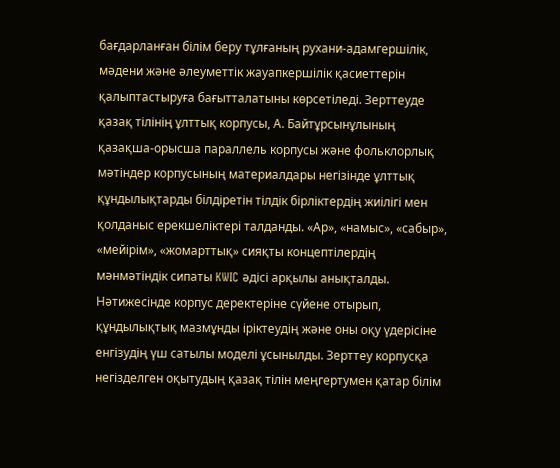бағдарланған білім беру тұлғаның рухани-адамгершілік, мәдени және әлеуметтік жауапкершілік қасиеттерін қалыптастыруға бағытталатыны көрсетіледі. Зерттеуде қазақ тілінің ұлттық корпусы, А. Байтұрсынұлының қазақша-орысша параллель корпусы және фольклорлық мәтіндер корпусының материалдары негізінде ұлттық құндылықтарды білдіретін тілдік бірліктердің жиілігі мен қолданыс ерекшеліктері талданды. «Ар», «намыс», «сабыр», «мейірім», «жомарттық» сияқты концептілердің мәнмәтіндік сипаты KWIC әдісі арқылы анықталды. Нәтижесінде корпус деректеріне сүйене отырып, құндылықтық мазмұнды іріктеудің және оны оқу үдерісіне енгізудің үш сатылы моделі ұсынылды. Зерттеу корпусқа негізделген оқытудың қазақ тілін меңгертумен қатар білім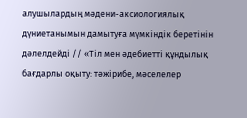алушылардың мәдени-аксиологиялық дүниетанымын дамытуға мүмкіндік беретінін дәлелдейді // «Тіл мен әдебиетті құндылық бағдарлы оқыту: тәжірибе, мәселелер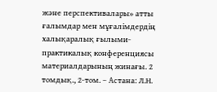және перспективалары» атты ғалымдар мен мұғалімдердің халықаралық ғылыми- практикалық конференциясы материалдарының жинағы. 2 томдық., 2-том. – Астана: Л.Н.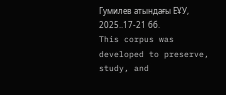Гумилев атындағы ЕҰУ, 2025..17-21 бб.
This corpus was developed to preserve, study, and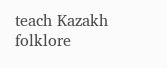teach Kazakh folklore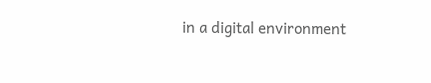in a digital environment